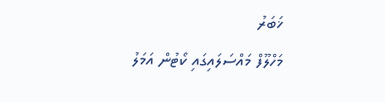ޚަބަރު
މަހްލޫފް މައްސަލައިގައި ކޯޓުން އަމަލު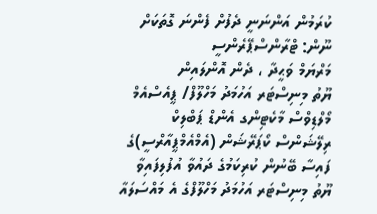ކުރަމުން އަންނަނީ ދެފުށް ފެންނަ ގޮތަކަށް ނޫން: ޓްރާންސްޕޭރެންސީ
މަރްޔަމް ވަޙީދާ ، ދެން އޮންލައިން
ޔޫތު މިނިސްޓަރ އަހުމަދު މަހްލޫފް/ ޕީއެސްއެމް
މޯލްޑިވްސް މާކެޓިންގ އެންޑް ޕަބްލިކް ރިލޭޝަންސް ކޯޕަރޭޝަން (އެމްއެމްޕީއާރްސީ)ގެ ފައިސާ ބޭނުން ކުރިކަމުގެ ދައުވާ އުފުލިފައިވާ ޔޫތު މިނިސްޓަރ އަހުމަދު މަހްލޫފްގެ އެ މައްސަލައާ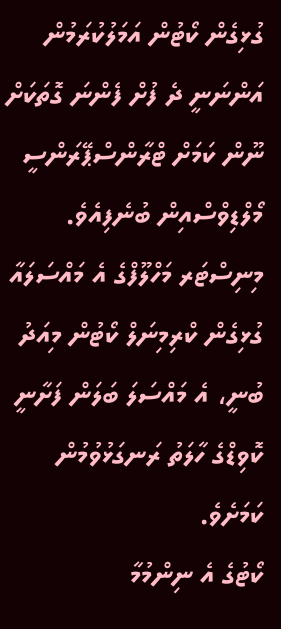ގުޅިގެން ކޯޓުން އަމަލުކުރަމުން އަންނަނީ ދެ ފުށް ފެންނަ ގޮތަކަށް ނޫން ކަމަށް ޓްރާންސްޕޭރަންސީ މޯލްޑިވްސްއިން ބުނެފިއެވެ.
މިނިސްޓަރ މަހްލޫފްގެ އެ މައްސަލައާ ގުޅިގެން ކްރިމިނަލް ކޯޓުން މިއަދު ބުނީ، އެ މައްސަލަ ބަލަން ފަށާނީ ކޮވިޑްގެ ހާލަތު ރަނގަޅުވުމުން ކަމަށެވެ.
ކޯޓުގެ އެ ނިންމުމާ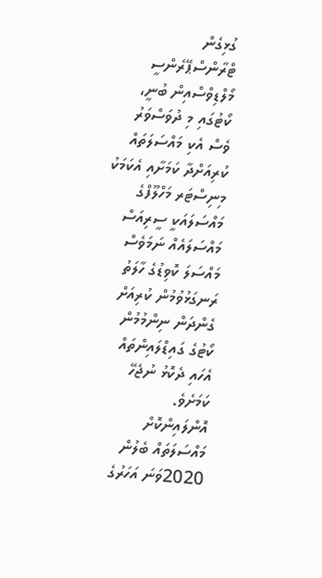ގުޅިގެން ޓްރާންސްޕޭރެންސީ މޯލްޑިވްސްއިން ބުނީ، ކޯޓުގައި މި ދުވަސްވަރު ވެސް އެކި މައްސަލަތައް ކުރިއަށްދާ ކަމަށާއި އެކަމަކު މިނިސްޓަރ މަހްލޫފްގެ މައްސަލައަކީ ސީރިއަސް މައްސަލައެއް ނަމަވެސް މައްސަލަ ކޮވިޑުގެ ހާލަތު ރަނގަޅުވުމުން ކުރިއަށް ގެންދަން ނިންމުމުން ކޯޓުގެ ގައިޑްލައިންތައް އެހައި ދެކޮޅު ނުޖެހޭ ކަމަށެވެ.
އޮންލައިންކޮށް މައްސަލަތައް ބެލުން 2020ވަނަ އަހަރުގެ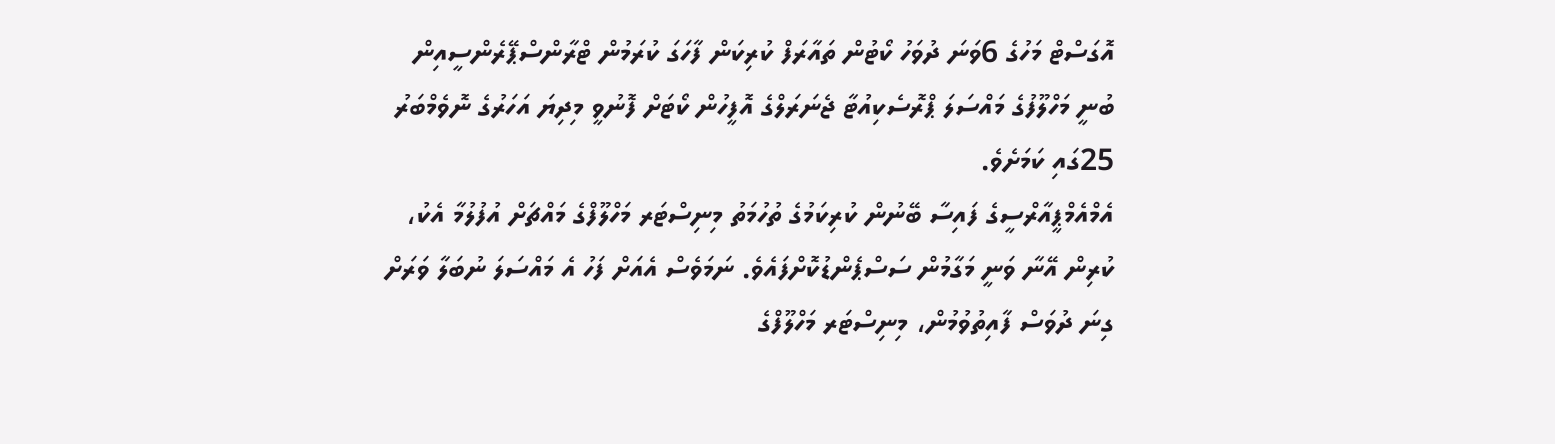އޮގަސްޓް މަހުގެ 6ވަނަ ދުވަހު ކޯޓުން ތައާރަފް ކުރިކަން ފާހަގަ ކުރަމުން ޓްރާންސްޕޭރެންސީއިން ބުނީ މަހްލޫފުގެ މައްސަލަ ޕްރޮސެކިއުޓާ ޖެނަރަލްގެ އޮފީހުން ކޯޓަށް ފޮނުވީ މިދިޔަ އަހަރުގެ ނޮވެމްބަރު 25ގައި ކަމަށެވެ.
އެމްއެމްޕީއާރްސީގެ ފައިސާ ބޭނުން ކުރިކަމުގެ ތުހުމަތު މިނިސްޓަރ މަހްލޫފްގެ މައްޗަށް އުފުލުމާ އެކު، ކުރިން އޭނާ ވަނީ މަގާމުން ސަސްޕެންޑުކޮށްފައެވެ. ނަމަވެސް އެއަށް ފަހު އެ މައްސަލަ ނުބަލާ ވަރަށް ގިނަ ދުވަސް ފާއިތުވުމުން، މިނިސްޓަރ މަހްލޫފްގެ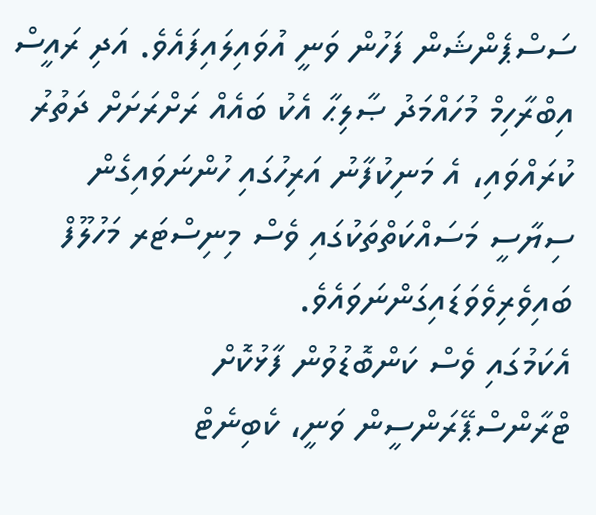ސަސްޕެންޝަން ފަހުން ވަނީ އުވައިލައިފައެވެ. އަދި ރައީސް އިބްރާހިމް މުހައްމަދު ޞާލިޙާ އެކު ބައެއް ރަށްރަށަށް ދަތުރު ކުރައްވައި، އެ މަނިކުފާނު އަރިހުގައި ހުންނަވައިގެން ސިޔާސީ މަސައްކަތްތަކުގައި ވެސް މިނިސްޓަރ މަހުލޫފް ބައިވެރިވެވަޑައިގަންނަވައެވެ.
އެކަމުގައި ވެސް ކަންބޮޑުވުން ފާޅުކޮށް ޓްރާންސްޕޭރަންސީން ވަނީ، ކެބިނެޓް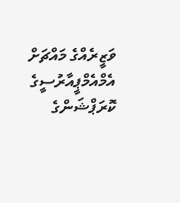ވަޒީރެއްގެ މައްޗަށް އެމްއެމްޕީއާރުސީގެ ކޮރަޕްޝަންގެ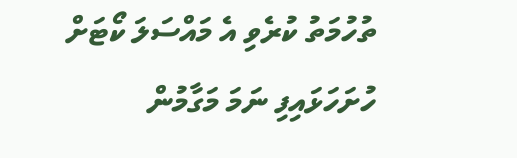ތުހުމަތު ކުރެވި އެ މައްސަލަ ކޯޓަށް ހުށަހަޅައިފި ނަމަ މަގާމުން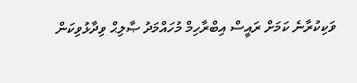ވަކިކުރާނެ ކަމަށް ރައީސް އިބްރާހިމް މުހައްމަދު ޞާލިޙް ވިދާޅުވިކަން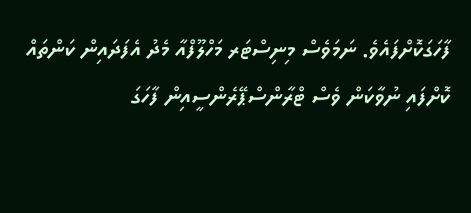ފާހަގަކޮށްފައެވެ. ނަމަވެސް މިނިސްޓަރ މަހްލޫފްއާ މެދު އެފަދައިން ކަންތައް ކޮށްފައި ނުވާކަން ވެސް ޓްރާންސްޕޭރެންސީއިން ފާހަގަ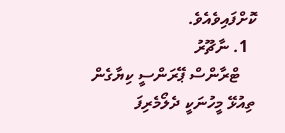ކޮށްފައިވެއެވެ.
  1. ނާޗޫރު
    ޓްރާންސް ޕޭރަންސީ ކިޔާގެން ތިއުޅޭ މީހުނަކީ ދެލޯމެރިފަ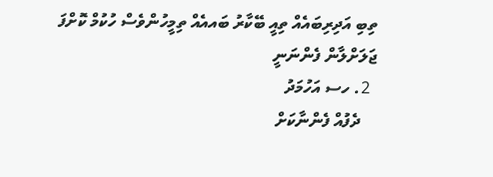ތިބި އަދިރިބައެއް ތިއީ ބޭކާރު ބައއެއް ތިމީހުންވެސް ހުކުމް ކޮށްފަ ޖަލަށްލާން ފެންނަނީ
  2. ހސ އަހުމަދު
    ދެފުއް ފެންނާކަށް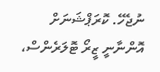ނުޖެހޭ. ކޮރަޕްޝަނަށް އޮންނާނީ ޒީރޯ ޓޮލަރެންސް،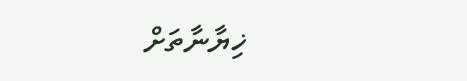ޚިޔާނާތަށް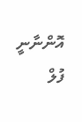އޮންނާނީ ފުލް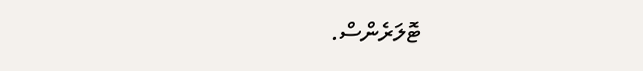ޓޮލަރެންސް.